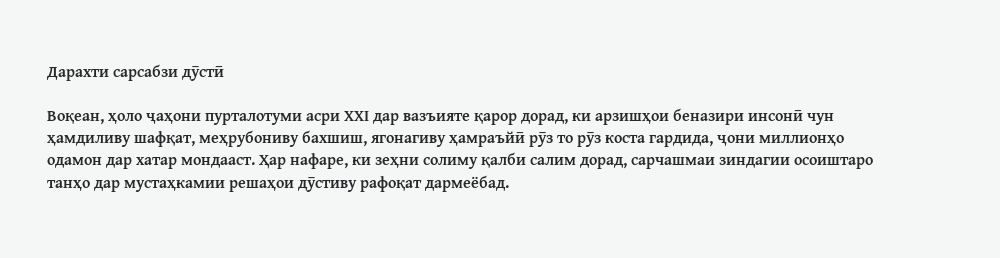Дарахти сарсабзи дӯстӣ

Воқеан, ҳоло ҷаҳони пурталотуми асри ХХI дар вазъияте қарор дорад, ки арзишҳои беназири инсонӣ чун ҳамдиливу шафқат, меҳрубониву бахшиш, ягонагиву ҳамраъйӣ рӯз то рӯз коста гардида, ҷони миллионҳо одамон дар хатар мондааст. Ҳар нафаре, ки зеҳни солиму қалби салим дорад, сарчашмаи зиндагии осоиштаро танҳо дар мустаҳкамии решаҳои дӯстиву рафоқат дармеёбад.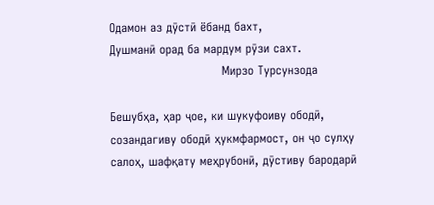Одамон аз дӯстӣ ёбанд бахт,
Душманӣ орад ба мардум рӯзи сахт.
                            Мирзо Турсунзода

Бешубҳа, ҳар ҷое, ки шукуфоиву ободӣ, созандагиву ободӣ ҳукмфармост, он ҷо сулҳу салоҳ, шафқату меҳрубонӣ, дӯстиву бародарӣ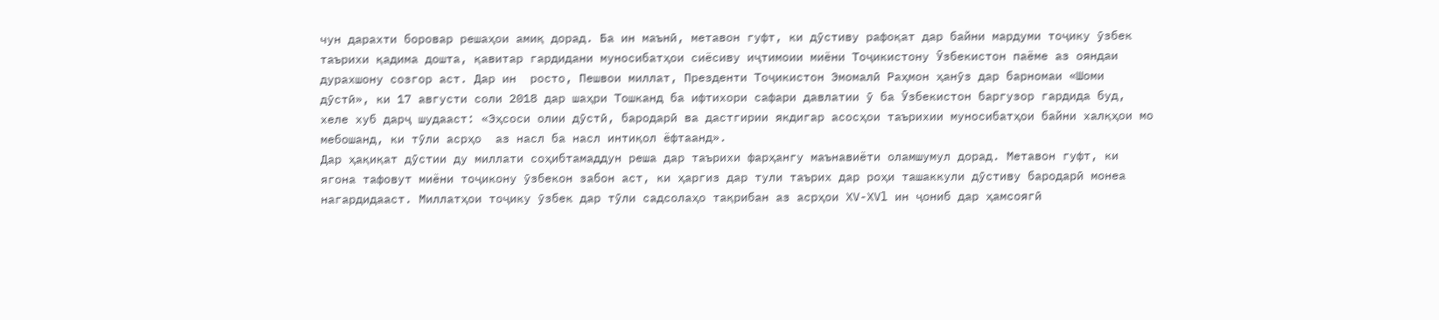чун дарахти боровар решаҳои амиқ дорад. Ба ин маънӣ, метавон гуфт, ки дӯстиву рафоқат дар байни мардуми тоҷику ӯзбек таърихи қадима дошта, қавитар гардидани муносибатҳои сиёсиву иҷтимоии миёни Тоҷикистону Ӯзбекистон паёме аз ояндаи дурахшону созгор аст. Дар ин  росто, Пешвои миллат, Презденти Тоҷикистон Эмомалӣ Раҳмон ҳанӯз дар барномаи «Шоми дӯстӣ», ки 17 августи соли 2018 дар шаҳри Тошканд ба ифтихори сафари давлатии ӯ ба Ӯзбекистон баргузор гардида буд, хеле хуб дарҷ шудааст: «Эҳсоси олии дӯстӣ, бародарӣ ва дастгирии якдигар асосҳои таърихии муносибатҳои байни халқҳои мо мебошанд, ки тӯли асрҳо  аз насл ба насл интиқол ёфтаанд».
Дар ҳақиқат дӯстии ду миллати соҳибтамаддун реша дар таърихи фарҳангу маънавиёти оламшумул дорад. Метавон гуфт, ки ягона тафовут миёни тоҷикону ӯзбекон забон аст, ки ҳаргиз дар тули таърих дар роҳи ташаккули дӯстиву бародарӣ монеа нагардидааст. Миллатҳои тоҷику ӯзбек дар тӯли садсолаҳо тақрибан аз асрҳои ХV-ХVl ин ҷониб дар ҳамсоягӣ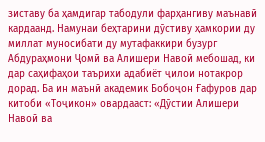зиставу ба ҳамдигар табодули фарҳангиву маънавӣ кардаанд. Намунаи беҳтарини дӯстиву ҳамкории ду миллат муносибати ду мутафаккири бузург Абдураҳмони Ҷомӣ ва Алишери Навоӣ мебошад, ки дар саҳифаҳои таърихи адабиёт ҷилои нотакрор дорад. Ба ин маънӣ академик Бобоҷон Ғафуров дар китоби «Тоҷикон» овардааст: «Дӯстии Алишери Навоӣ ва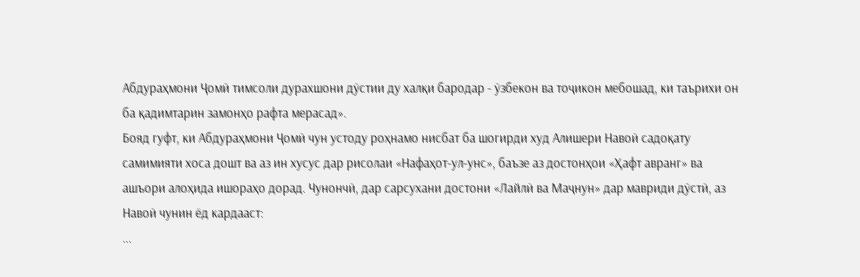Абдураҳмони Ҷомӣ тимсоли дурахшони дӯстии ду халқи бародар - ӯзбекон ва тоҷикон мебошад, ки таърихи он ба қадимтарин замонҳо рафта мерасад».
Бояд гуфт, ки Абдураҳмони Ҷомӣ чун устоду роҳнамо нисбат ба шогирди худ Алишери Навоӣ садоқату самимияти хоса дошт ва аз ин хусус дар рисолаи «Нафаҳот-ул-унс», баъзе аз достонҳои «Ҳафт авранг» ва ашъори алоҳида ишораҳо дорад. Чунончӣ, дар сарсухани достони «Лайлӣ ва Маҷнун» дар мавриди дӯстӣ, аз Навоӣ чунин ёд кардааст:
...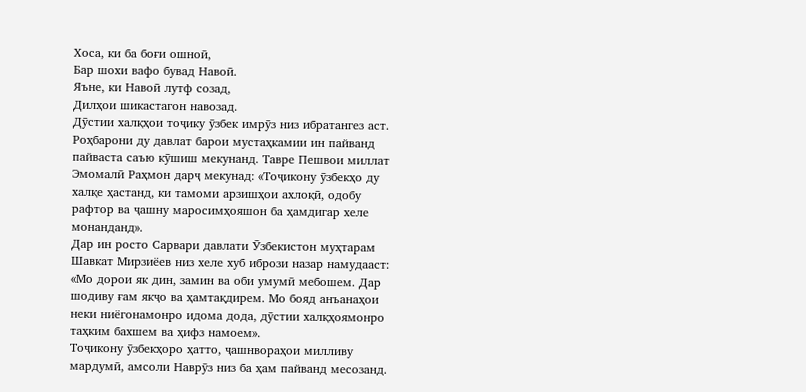Хоса, ки ба боғи ошноӣ,
Бар шохи вафо бувад Навоӣ.
Яъне, ки Навоӣ лутф созад,
Дилҳои шикастагон навозад.
Дӯстии халқҳои тоҷику ӯзбек имрӯз низ ибратангез аст.  Роҳбарони ду давлат барои мустаҳкамии ин пайванд пайваста саъю кӯшиш мекунанд. Тавре Пешвои миллат Эмомалӣ Раҳмон дарҷ мекунад: «Тоҷикону ӯзбекҳо ду халқе ҳастанд, ки тамоми арзишҳои ахлоқӣ, одобу рафтор ва ҷашну маросимҳояшон ба ҳамдигар хеле монанданд».
Дар ин росто Сарвари давлати Ӯзбекистон муҳтарам Шавкат Мирзиёев низ хеле хуб ибрози назар намудааст: «Мо дорои як дин, замин ва оби умумӣ мебошем. Дар шодиву ғам якҷо ва ҳамтақдирем. Мо бояд анъанаҳои неки ниёгонамонро идома дода, дӯстии халқҳоямонро таҳким бахшем ва ҳифз намоем».
Тоҷикону ӯзбекҳоро ҳатто, ҷашнвораҳои милливу мардумӣ, амсоли Наврӯз низ ба ҳам пайванд месозанд.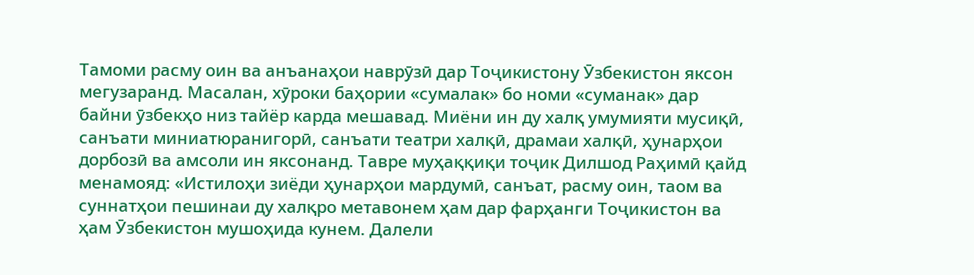Тамоми расму оин ва анъанаҳои наврӯзӣ дар Тоҷикистону Ӯзбекистон яксон мегузаранд. Масалан, хӯроки баҳории «сумалак» бо номи «суманак» дар байни ӯзбекҳо низ тайёр карда мешавад. Миёни ин ду халқ умумияти мусиқӣ, санъати миниатюранигорӣ, санъати театри халқӣ, драмаи халқӣ, ҳунарҳои дорбозӣ ва амсоли ин яксонанд. Тавре муҳаққиқи тоҷик Дилшод Раҳимӣ қайд менамояд: «Истилоҳи зиёди ҳунарҳои мардумӣ, санъат, расму оин, таом ва суннатҳои пешинаи ду халқро метавонем ҳам дар фарҳанги Тоҷикистон ва ҳам Ӯзбекистон мушоҳида кунем. Далели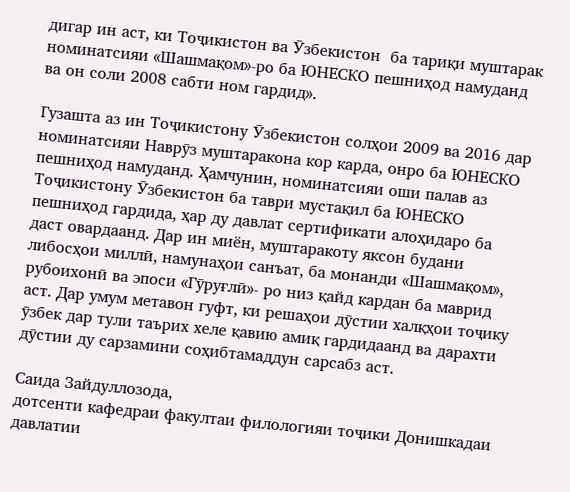дигар ин аст, ки Тоҷикистон ва Ӯзбекистон  ба тариқи муштарак номинатсияи «Шашмақом»-ро ба ЮНЕСКО пешниҳод намуданд ва он соли 2008 сабти ном гардид».

Гузашта аз ин Тоҷикистону Ӯзбекистон солҳои 2009 ва 2016 дар номинатсияи Наврӯз муштаракона кор карда, онро ба ЮНЕСКО пешниҳод намуданд. Ҳамчунин, номинатсияи оши палав аз Тоҷикистону Ӯзбекистон ба таври мустақил ба ЮНЕСКО пешниҳод гардида, ҳар ду давлат сертификати алоҳидаро ба даст овардаанд. Дар ин миён, муштаракоту яксон будани либосҳои миллӣ, намунаҳои санъат, ба монанди «Шашмақом», рубоихонӣ ва эпоси «Гӯруғлӣ»- ро низ қайд кардан ба маврид аст. Дар умум метавон гуфт, ки решаҳои дӯстии халқҳои тоҷику ӯзбек дар тули таърих хеле қавию амиқ гардидаанд ва дарахти дӯстии ду сарзамини соҳибтамаддун сарсабз аст.

Саида Зайдуллозода,
дотсенти кафедраи факултаи филологияи тоҷики Донишкадаи давлатии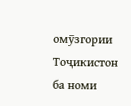омӯзгории Тоҷикистон ба номи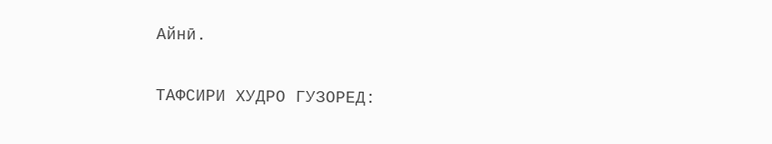Айнӣ.

ТАФСИРИ ХУДРО ГУЗОРЕД: